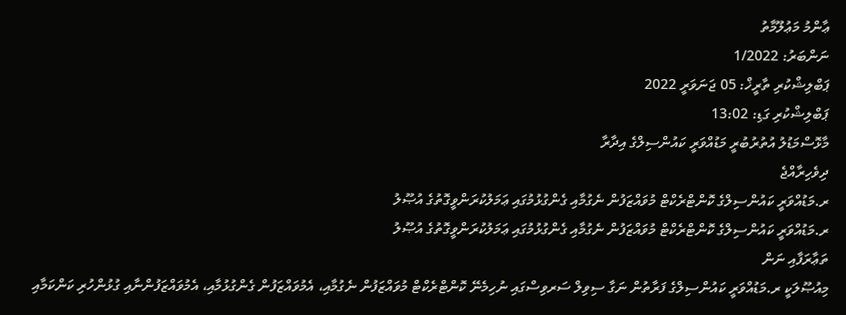ޢާންމު މަޢުލޫމާތު
ނަންބަރު: 1/2022
ޕަބްލިޝްކުރި ތާރީޚް: 05 ޖަނަވަރީ 2022
ޕަބްލިޝްކުރި ގަޑި: 13:02
މާޅޮސްމަޑުލު އުތުރުބުރީ މަޑުއްވަރީ ކައުންސިލްގެ އިދާރާ
ދިވެހިރާއްޖެ
ރ.މަޑުއްވަރީ ކައުންސިލްގެ ކޮންޓްރެކްޓް މުވައްޒަފުން ނެގުމާއި ގެންގުޅުމުގައި ޢަމަލުކުރަންވީގޮތުގެ އުޞޫލު
ރ.މަޑުއްވަރީ ކައުންސިލްގެ ކޮންޓްރެކްޓް މުވައްޒަފުން ނެގުމާއި ގެންގުޅުމުގައި ޢަމަލުކުރަންވީގޮތުގެ އުޞޫލު
ތަޢާރަފާއި ނަން
މިއުޞޫލަކީ ރ.މަޑުއްވަރީ ކައުންސިލްގެ ފަރާތުން ނަގާ ސިވިލް ސަރވިސްގައި ނުހިމެނޭ ކޮންޓްރެކްޓް މުވައްޒަފުން ނެގުމާއި، އެމުވައްޒަފުން ގެންގުޅުމާއި، އެމުވައްޒަފުންނާއި ގުޅުންހުރި ކަންކަމާއި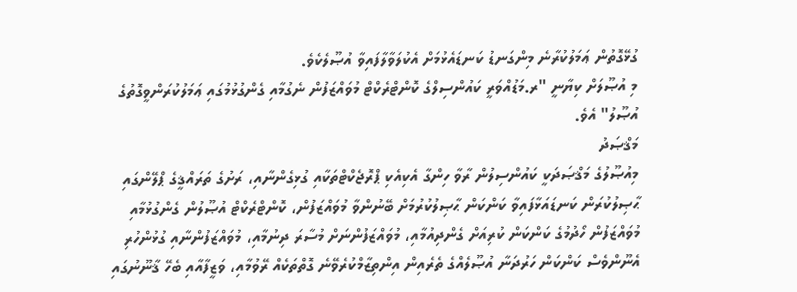ގުޅޭގޮތުން ޢަމަލުކުރާނެ މިންގަނޑު ކަނޑައެޅުމަށް އެކުލަވާލާފައިވާ އުޞޫލެކެވެ.
މި އުޞޫލަށް ކިޔާނީ "ރ.މަޑުއްވަރީ ކައުންސިލްގެ ކޮންޓްރެކްޓް މުވައްޒަފުން ނެގުމާއި ގެންގުޅުމުގައި ޢަމަލުކުރަންވީގޮތުގެ އުޞޫލު" އެވެ.
މަޤްޞަދު
މިއުޞޫލުގެ މަޤްޞަދަކީ ކައުންސިލުން ރާވާ ހިންގާ އެކިއެކި ޕްރޮޖެކްޓްތަކާއި ގުޅިގެންނާއި، ރަށުގެ ތަރައްޤީގެ ޕްލޭންގައި ޙާޞިލުކުރަން ކަނޑައަޅާފައިވާ ކަންކަން ޙާޞިލުކުރުމަށް ބޭނުންވާ މުވައްޒަފުން، ކޮންޓްރެކްޓް އުޞޫލުން ގެންގުޅުމާއި މުވައްޒަފުން ހޯދުމުގެ ކަންކަން ކުރިއަށް ގެންދިއުމާއި، މުވައްޒަފުންނަށް މުސާރަ ދިނުމާއި، މުވައްޒަފުންނާއި ގުޅުންހުރި އެނޫންވެސް ކަންކަން ހަރުދަނާ އުޞޫލެއްގެ ތެރެއިން އިންތިޒާމްކުރެވޭނެ ގޮތްތަކެއް ރޭވުމާއި، ވަޒީފާއާއި ބެހޭ ޤާނޫނުގައި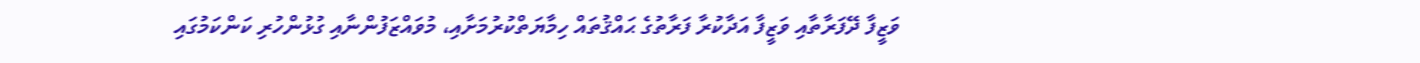ވަޒީފާ ދޭފަރާތާއި ވަޒީފާ އަދާކުރާ ފަރާތުގެ ޙައްޤުތައް ހިމާޔަތްކުރުމަށާއި، މުވައްޒަފުންނާއި ގުޅުންހުރި ކަންކަމުގައި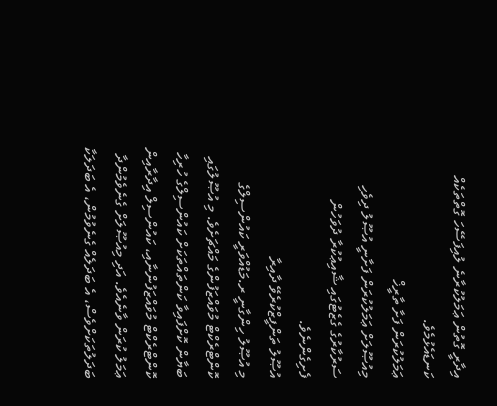އިދާރީ ގޮތުން ޢަމަލުކުރާނެ ލުއިފަސޭހަ ގޮތްތަކެއް ކަނޑައެޅުމެވެ.
ޢަމަލުކުރަން ފަށާ ތާރީޚް
މިއުޞޫލަށް ޢަމަލުކުރަން ފަށާނީ އުޞޫލު ދިވެހި ސަރުކާރުގެ ގެޒެޓުގައި ޝާއިޢުކުރާ ދުވަހުން ފެށިގެންނެވެ.
އުޞޫލު ތަންފީޒްކުރެވޭ ދާއިރާ
މި އުޞޫލު ހިންގާނީ ރ.މަޑުއްވަރީ ކައުންސިލްގެ ކޮންޓްރެކްޓް މުވައްޒަފުންގެ މައްޗަށެވެ. މި އުޞޫލުގައި ބަޔާން ކޮށްފައިވާ ކަންތައްތަކަށް ކައުންސިލްގެ ހުރިހާ ކޮންޓްރެކްޓް މުވައްޒަފުންނާއި، ކައުންސިލް އިދާރާއިން ޢަމަލު ކުރަން ވާނެއެވެ. އަދި މިއުޞޫލަށް ގެނެވެމުންދާ ބަދަލުތަކަށްވެސް، އެ ބަދަލެއް ގެނެވުމުން، އެ ބަދަލަކާ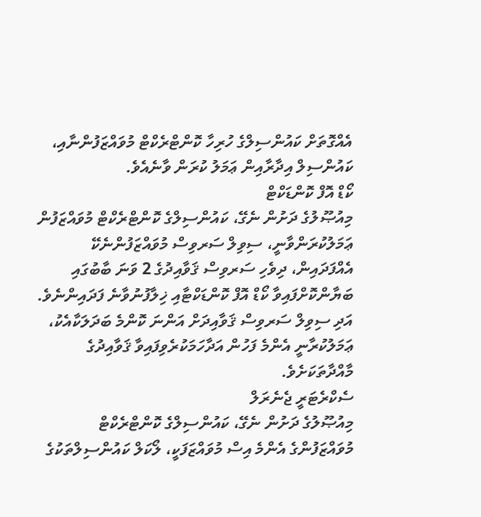އެއްގޮތަށް ކައުންސިލްގެ ހުރިހާ ކޮންޓްރެކްޓް މުވައްޒަފުންނާއި، ކައުންސިލް އިދާރާއިން ޢަމަލު ކުރަން ވާނެއެވެ.
ކޯޑް އޮފް ކޮންޑަކްޓް
މިއުޞޫލުގެ ދަށުން ނެގޭ، ކައުންސިލްގެ ކޮންޓްރެކްޓް މުވައްޒަފުން ޢަމަލުކުރަންވާނީ، ސިވިލް ސަރވިސް މުވައްޒަފުންނެކޭ އެއްފަދައިން، ދިވެހި ސަރވިސް ޤަވާއިދުގެ 2 ވަނަ ބާބުގައި ބަޔާންކޮށްފައިވާ ކޯޑް އޮފް ކޮންޑަކްޓާއި ޚިލާފުނުވާނެ ފަދައިންނެވެ. އަދި ސިވިލް ސަރވިސް ޤަވާއިދަށް އަންނަ ކޮންމެ ބަދަލަކާއެކު، ޢަމަލުކުރާނީ އެންމެ ފަހުން އަދާހަމަކުރެވިފައިވާ ޤަވާއިދުގެ މާއްދާތަކަށެވެ.
ސެކްރެޓަރީ ޖެނެރަލް
މިއުޞޫލުގެ ދަށުން ނެގޭ، ކައުންސިލްގެ ކޮންޓްރެކްޓް މުވައްޒަފުންގެ އެންމެ އިސް މުވައްޒަފަކީ، ލޯކަލް ކައުންސިލްތަކުގެ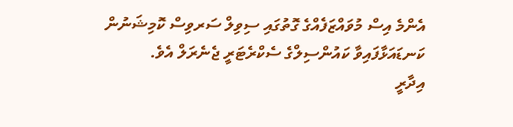އެންމެ އިސް މުވައްޒަފެއްގެ ގޮތުގައި ސިވިލް ސަރވިސް ކޮމިޝަނުން ކަނޑައަޅާފައިވާ ކައުންސިލްގެ ސެކްރެޓަރީ ޖެނެރަލް އެވެ.
އިދާރީ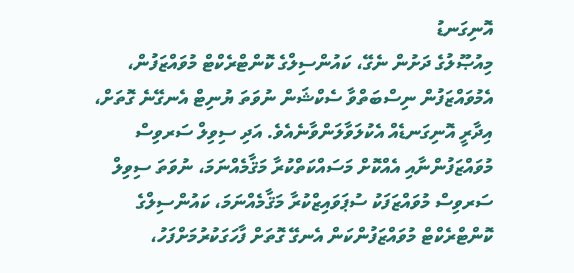އޮނިގަނޑު
މިއުޞޫލުގެ ދަށުން ނެގޭ، ކައުންސިލްގެ ކޮންޓްރެކްޓް މުވައްޒަފުން، އެމުވައްޒަފުން ނިސްބަތްވާ ސެކްޝަން ނުވަތަ ޔުނިޓް އެނގޭނެ ގޮތަށް، އިދާރީ އޮނިގަނޑެއް އެކުލަވާލަންވާނެއެވެ. އަދި ސިވިލް ސަރވިސް މުވައްޒަފުންނާއި އެއްކޮށް މަސައްކަތްކުރާ މަޤާމެއްނަމަ، ނުވަތަ ސިވިލް ސަރވިސް މުވައްޒަފަކު ސުޕަވައިޒްކުރާ މަޤާމެއްނަމަ، ކައުންސިލްގެ ކޮންޓްރެކްޓް މުވައްޒަފުންކަން އެނގޭ ގޮތަށް ފާހަގަކުރުމަށްފަހު،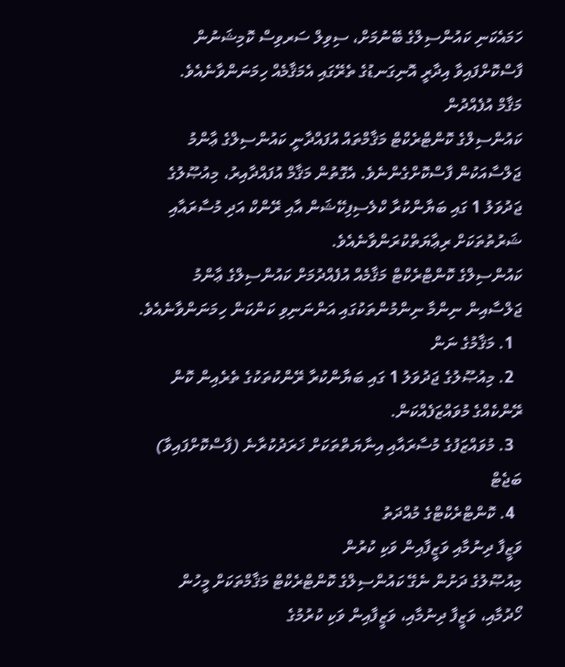ހަމައެކަނި ކައުންސިލްގެ ބޭނުމަށް، ސިވިލް ސަރވިސް ކޮމިޝަނުން ފާސްކޮށްފައިވާ އިދާރީ އޮނިގަނޑުގެ ތެރޭގައި އެމަޤާމެއް ހިމަނަންވާނެއެވެ.
މަޤާމް އުފެއްދުން
ކައުންސިލްގެ ކޮންޓްރެކްޓް މަޤާމްތައް އުފައްދާނީ ކައުންސިލްގެ ޢާންމު ޖަލްސާއަކުން ފާސްކޮށްގެންނެވެ. އެގޮތުން މަޤާމް އުފައްދާއިރު، މިއުޞޫލުގެ ޖަދުވަލު 1 ގައި ބަޔާންކުރާ ކްލެސިފިކޭޝަން އާއި ރޭންކް އަދި މުސާރައާއި ޝަރުތުތަކަށް ރިޢާޔަތްކުރަންވާނެއެވެ.
ކައުންސިލްގެ ކޮންޓްރެކްޓް މަޤާމެއް އުފެއްދުމަށް ކައުންސިލްގެ ޢާންމު ޖަލްސާއިން ނިންމާ ނިންމުންތަކުގައި އަންނަނިވި ކަންކަން ހިމަނަންވާނެއެވެ.
  1. މަޤާމުގެ ނަން
  2. މިއުޞޫލުގެ ޖަދުވަލު 1 ގައި ބަޔާންކުރާ ރޭންކުތަކުގެ ތެރެއިން ކޮން ރޭންކެއްގެ މުވައްޒަފެއްކަން.
  3. މުވައްޒަފުގެ މުސާރައާއި އިނާޔަތްތަކަށް ޚަރަދުކުރާނެ (ފާސްކޮށްފައިވާ) ބަޖެޓް
  4. ކޮންޓްރެކްޓްގެ މުއްދަތު
ވަޒީފާ ދިނުމާއި ވަޒީފާއިން ވަކި ކުރުން
މިއުޞޫލުގެ ދަށުން ނެގޭ ކައުންސިލްގެ ކޮންޓްރެކްޓް މަޤާމްތަކަށް މީހުން ހޯދުމާއި، ވަޒީފާ ދިނުމާއި، ވަޒީފާއިން ވަކި ކުރުމުގެ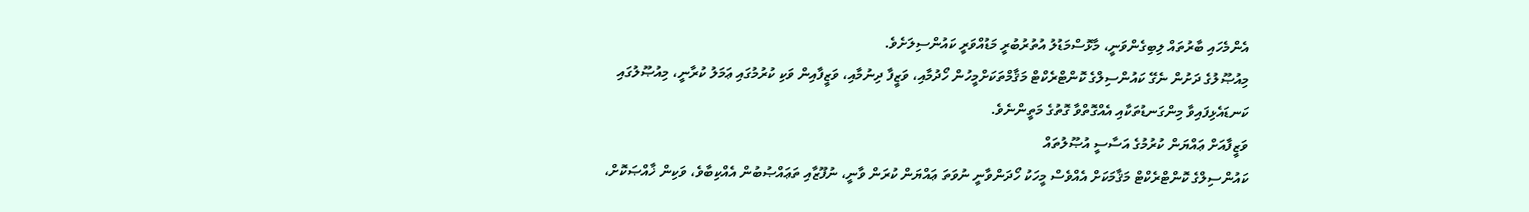އެންމެހައި ބާރުތައް ލިބިގެންވަނީ، މާޅޮސްމަޑުލު އުތުރުބުރީ މަޑުއްވަރީ ކައުންސިލަށެވެ.
މިއުޞޫލުގެ ދަށުން ނެގޭ ކައުންސިލްގެ ކޮންޓްރެކްޓް މަޤާމްތަކަށްމީހުން ހޯދުމާއި، ވަޒީފާ ދިނުމާއި، ވަޒީފާއިން ވަކި ކުރުމުގައި ޢަމަލު ކުރާނީ، މިއުޞޫލުގައި ކަނޑައެޅިފައިވާ މިންގަނޑުތަކާއި އެއްގޮތްވާ ގޮތުގެ މަތީންނެވެ.
ވަޒީފާއަށް ޢައްޔަން ކުރުމުގެ އަސާސީ އުޞޫލުތައް
ކައުންސިލްގެ ކޮންޓްރެކްޓް މަޤާމަކަށް އެއްވެސް މީހަކު ހޯދަންވާނީ ނުވަތަ ޢައްޔަން ކުރަން ވާނީ، ނުފޫޒާއި ތަޢައްޞުބުން އެއްކިބާވެ، ވަކިން ޚާއްޞަކޮށް،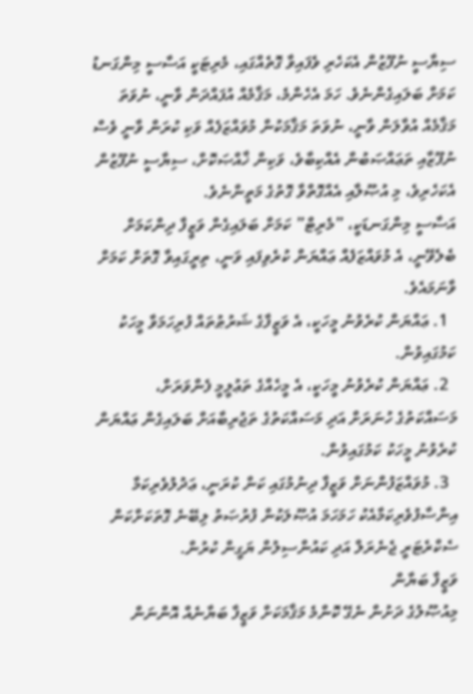ސިޔާސީ ނުފޫޒުން އެކަހެރި ވެފައިވާ ގޮތެއްގައި، މެރިޓަކީ އަސާސީ މިންގަނޑު ކަމަށް ބަލައިގެންނެވެ. ހަމަ އެހެންމެ، މަޤާމެއް އުފައްދަން ވާނީ، ނުވަތަ މަޤާމެއް އުވާލަން ވާނީ، ނުވަތަ މަޤާމަކުން މުވައްޒަފެއް ވަކި ކުރަން ވާނީ ވެސް ނުފޫޒާއި ތަޢައްޞަބުން އެއްކިބާވެ، ވަކިން ޚާއްޞަކޮށް، ސިޔާސީ ނުފޫޒުން އެކަހެރިވެ، މި އުޞޫލާއި އެއްގޮތްވާ ގޮތުގެ މަތީންނެވެ.
އަސާސީ މިންގަނޑަކީ، ”މެރިޓް” ކަމަށް ބަލައިގެން ވަޒީފާ ދިންކަމަށް ބެލެވޭނީ، އެ މުވައްޒަފެއް ޢައްޔަން ކުރެވިފައި ވަނީ، ތިރީގައިވާ ގޮތަށް ކަމަށް ވާނަމައެވެ.
  1. ޢައްޔަން ކުރެވުނު މީހަކީ، އެ ވަޒީފާގެ ޝަރުޠުތައް ފުރިހަމަވާ މީހަކު ކަމުގައިވުން.
  2. ޢައްޔަން ކުރެވުނު މީހަކީ، އެ މީހެއްގެ ތަޢުލީމީ ފެންވަރަށް، މަސައްކަތުގެ ހުނަރަށް އަދި މަސައްކަތުގެ ތަޖުރިބާއަށް ބަލައިގެން ޢައްޔަން ކުރެވުނު މީހަކު ކަމުގައިވުން.
  3. މުވައްޒަފުންނަށް ވަޒީފާ ދިނުމުގައި ކަން ކުރަނީ، ޢަދުލުވެރިކަމާ އިންސާފުވެރިކަމާއެކު ހަމަހަމަ އުޞޫލަކުން ފުރުޞަތު ލިބޭނެ ގޮތަކަށްކަން ސެކްރެޓަރީ ޖެނެރަލް އަދި ކައުންސިލުން ޔަގީން ކުރުން.
ވަޒީފާ ބަޔާން
މިއުޞޫލުގެ ދަށުން ނެގޭ ކޮންމެ މަޤާމަކަށް ވަޒީފާ ބަޔާނެއް އޮންނަން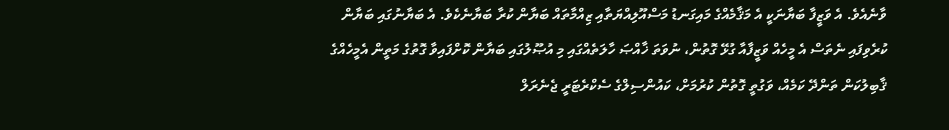ވާނެއެވެ. އެ ވަޒީފާ ބަޔާނަކީ އެ މަޤާމެއްގެ މައިގަނޑު މަސްއޫލިއްޔަތާއި ޒިއްމާތައް ބަޔާން ކުރާ ބަޔާނެކެވެ. އެ ބަޔާނުގައި ބަޔާން ކުރެވިފައި ނެތަސް އެ މީހެއް ވަޒީފާއާ ގުޅޭ ގޮތުން، ނުވަތަ ޚާއްޞަ ހާލަތެއްގައި މި އުޞޫލުގައި ބަޔާން ކޮށްފައިވާ ގޮތުގެ މަތީން އެމީހެއްގެ ޤާބިލުކަން ތަންދޭ ކަމެއް، ވަގުތީ ގޮތުން ކުރުމަށް، ކައުންސިލްގެ ސެކްރެޓަރީ ޖެނެރަލް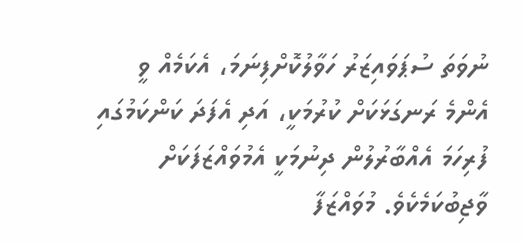ނުވަތަ ސުޕަވައިޒަރު ހަވާލުކޮށްފިނަމަ، އެކަމެއް ވީ އެންމެ ރަނގަޅަކަށް ކުރުމަކީ، އަދި އެފަދަ ކަންކަމުގައި ފުރިހަމަ އެއްބާރުލުން ދިނުމަކީ އެމުވައްޒަފަކަށް ވާޖިބުކަމެކެވެ. މުވައްޒަފާ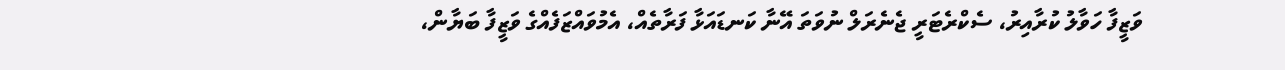ވަޒީފާ ހަވާލު ކުރާއިރު، ސެކްރެޓަރީ ޖެނެރަލް ނުވަތަ އޭނާ ކަނޑައަޅާ ފަރާތެއް، އެމުވައްޒަފެއްގެ ވަޒީފާ ބަޔާން،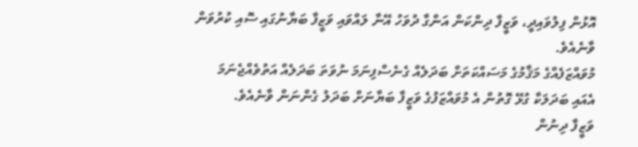އޮޅުން ފިލުވައިދީ، ވަޒީފާ ދިންކަން އަންގާ ދުވަހު އޭނާ ލައްވައި ވަޒީފާ ބަޔާނުގައި ސޮއި ކުރުވަން ވާނެއެވެ.
މުވައްޒަފެއްގެ މަޤާމުގެ މަސައްކަތަށް ބަދަލެއް ގެނެސްފިނަމަ ނުވަތަ ބަދަލެއް އަތުވެއްޖެނަމަ އެއައި ބަދަލަކާ ގުޅޭ ގޮތުން އެ މުވައްޒަފުގެ ވަޒީފާ ބަޔާނަށް ބަދަލު ގެންނަން ވާނެއެވެ.
ވަޒީފާ ދިނުން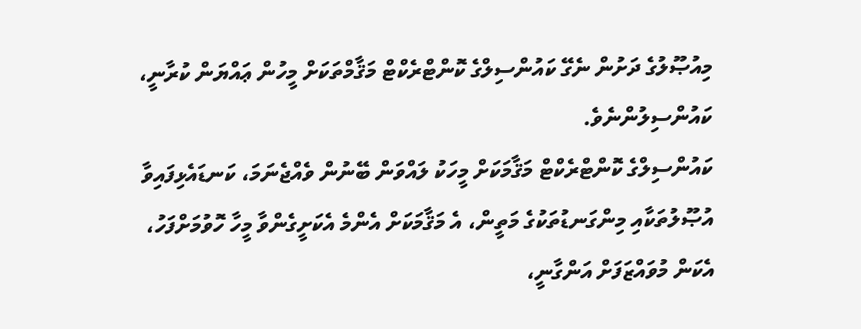މިއުޞޫލުގެ ދަށުން ނެގޭ ކައުންސިލްގެ ކޮންޓްރެކްޓް މަޤާމްތަކަށް މީހުން ޢައްޔަން ކުރާނީ، ކައުންސިލުންނެވެ.
ކައުންސިލްގެ ކޮންޓްރެކްޓް މަޤާމަކަށް މީހަކު ލައްވަން ބޭނުން ވެއްޖެނަމަ، ކަނޑައެޅިފައިވާ އުޞޫލުތަކާއި މިންގަނޑުތަކުގެ މަތީން، އެ މަޤާމަކަށް އެންމެ އެކަށީގެންވާ މީހާ ހޮވުމަށްފަހު، އެކަން މުވައްޒަފަށް އަންގާނީ،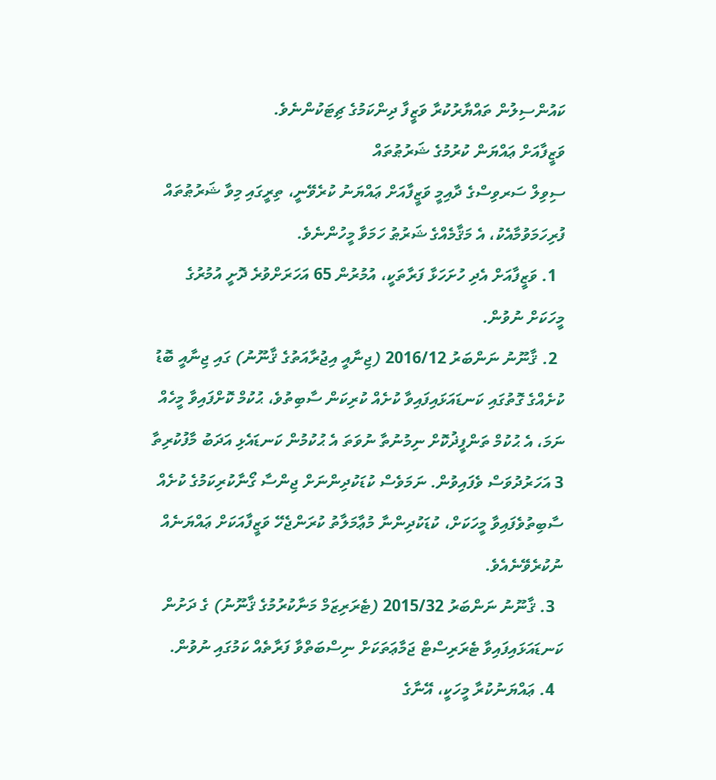ކައުންސިލުން ތައްޔާރުކުރާ ވަޒީފާ ދިންކަމުގެ ޗިޓަކުންނެވެ.
ވަޒީފާއަށް ޢައްޔަން ކުރުމުގެ ޝަރުޠުތައް
ސިވިލް ސަރވިސްގެ ދާއިމީ ވަޒީފާއަށް ޢައްޔަނު ކުރެވޭނީ، ތިރީގައި މިވާ ޝަރުޠުތައް ފުރިހަމަވުމާއެކު، އެ މަޤާމެއްގެ ޝަރުޠު ހަމަވާ މީހުންނެވެ.
  1. ވަޒީފާއަށް އެދި ހުށަހަޅާ ފަރާތަކީ، އުމުރުން 65 އަހަރަށްވުރެ ދޮށީ އުމުރުގެ މީހަކަށް ނުވުން.
  2. ޤާނޫނު ނަންބަރު 2016/12 (ޖިނާއީ އިޖުރާއަތުގެ ޤާނޫނު) ގައި ޖިނާއީ ބޮޑު ކުށެއްގެ ގޮތުގައި ކަނޑައަޅައިފައިވާ ކުށެއް ކުރިކަން ސާބިތުވެ، ޙުކުމް ކޮށްފައިވާ މީހެއް ނަމަ، އެ ޙުކުމް ތަންފީޛުކޮށް ނިމުނުތާ ނުވަތަ އެ ޙުކުމުން ކަނޑައެޅި އަދަބު މާފުކުރިތާ 3 އަހަރުދުވަސް ވެފައިވުން. ނަމަވެސް ކުޑަކުދިންނަށް ޖިންސާ ގޯނާކުރިކަމުގެ ކުށެއް ސާބިތުވެފައިވާ މީހަކަށް، ކުޑަކުދިންނާ މުޢާމަލާތު ކުރަންޖެހޭ ވަޒީފާއަކަށް ޢައްޔަނެއް ނުކުރެވޭނެއެވެ.
  3. ޤާނޫނު ނަންބަރު 2015/32 (ޓެރަރިޒަމް މަނާކުރުމުގެ ޤާނޫނު) ގެ ދަށުން ކަނޑައަޅައިފައިވާ ޓެރަރިސްޓް ޖަމާޢަތަކަށް ނިސްބަތްވާ ފަރާތެއް ކަމުގައި ނުވުން.
  4. ޢައްޔަނުކުރާ މީހަކީ، އޭނާގެ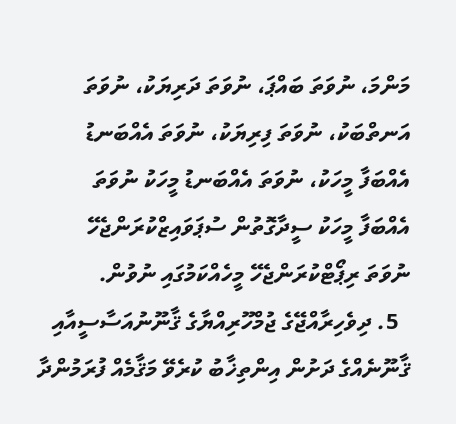މަންމަ، ނުވަތަ ބައްޕަ، ނުވަތަ ދަރިޔަކު، ނުވަތަ އަނތްބަކު، ނުވަތަ ފިރިޔަކު، ނުވަތަ އެއްބަނޑު އެއްބަފާ މީހަކު، ނުވަތަ އެއްބަނޑު މީހަކު ނުވަތަ އެއްބަފާ މީހަކު ސީދާގޮތުން ސުޕަވައިޒްކުރަންޖެހޭ ނުވަތަ ރިޕޯޓްކުރަންޖެހޭ މީހެއްކަމުގައި ނުވުން.
  5. ދިވެހިރާއްޖޭގެ ޖުމްހޫރިއްޔާގެ ޤާނޫނުއަސާސީއާއި ޤާނޫނެއްގެ ދަށުން އިންތިޚާބު ކުރެވޭ މަޤާމެއް ފުރަމުންދާ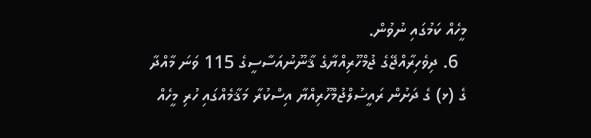މީހެއް ކަމުގައި ނުވުން.
  6. ދިވެހިރާއްޖޭގެ ޖުމްހޫރިއްޔާގެ ޤާނޫނުއަސާސީގެ 115 ވަނަ މާއްދާ ގެ (ޅ) ގެ ދަށުން ރައީސުލްޖުމްހޫރިއްޔާ އިސްކުރާ މަޤާމެއްގައި ހުރި މީހެއް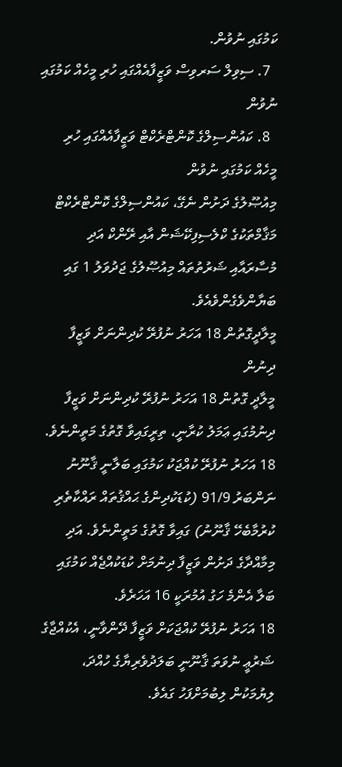ކަމުގައި ނުވުން.
  7. ސިވިލް ސަރވިސް ވަޒީފާއެއްގައި ހުރި މީހެއް ކަމުގައި ނުވުން
  8. ކައުންސިލްގެ ކޮންޓްރެކްޓް ވަޒީފާއެއްގައި ހުރި މީހެއް ކަމުގައި ނުވުން
މިއުޞޫލުގެ ދަށުން ނެގޭ، ކައުންސިލްގެ ކޮންޓްރެކްޓް މަޤާމްތަކުގެ ކްލެސިފިކޭޝަން އާއި ރޭންކް އަދި މުސާރައާއި ޝަރުތުތައް މިއުޞޫލުގެ ޖަދުވަލު 1 ގައި ބަޔާންވެގެންވެއެވެ.
މީލާދީގޮތުން 18 އަހަރު ނުފުރޭ ކުދިންނަށް ވަޒީފާ ދިނުން
މީލާދީ ގޮތުން 18 އަހަރު ނުފުރޭ ކުދިންނަށް ވަޒީފާ ދިނުމުގައި ޢަމަލު ކުރާނީ، ތިރީގައިވާ ގޮތުގެ މަތީންނެވެ. 18 އަހަރު ނުފުރޭ ކުއްޖަކު ކަމުގައި ބަލާނީ ޤާނޫނު ނަންބަރު 91/9 (ކުޑަކުދިންގެ ޙައްޤުތައް ރައްކާތެރި ކުރުމާބެހޭ ޤާނޫނު) ގައިވާ ގޮތުގެ މަތީންނެވެ. އަދި މިމާއްދާގެ ދަށުން ވަޒީފާ ދިނުމަށް ކުޑަކުއްޖެއް ކަމުގައި ބަލާ އެންމެ ހަގު އުމުރަކީ 16 އަހަރެވެ.
18 އަހަރު ނުފުރޭ ކުއްޖަކަށް ވަޒީފާ ދޭންވާނީ، އެކުއްޖާގެ ޝަރުޢީ ނުވަތަ ޤާނޫނީ ބަލަދުވެރިޔާގެ ހުއްދަ، ލިޔުމަކުން ލިބުމަށްފަހު ގައެވެ.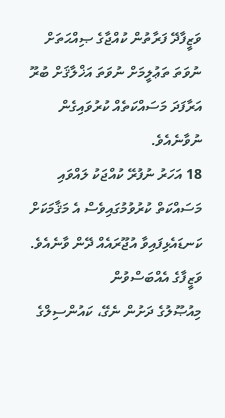ވަޒީފާދޭ ފަރާތުން ކުއްޖާގެ ޞިއްޙަތަށް ނުވަތަ ތަޢުލީމަށް ނުވަތަ އަޚްލާޤަށް ބުރޫ އަރާފަދަ މަސައްކަތެއް ކުރުވައިގެން ނުވާނެއެވެ.
18 އަހަރު ނުފުރޭ ކުއްޖަކު ލައްވައި މަސައްކަތް ކުރުވުމުގައިވެސް އެ މަޤާމަކަށް ކަނޑައެޅިފައިވާ އުޖޫރައެއް ދޭން ވާނެއެވެ.
ވަޒީފާގެ އެއްބަސްވުން
މިއުޞޫލުގެ ދަށުން ނެގޭ، ކައުންސިލްގެ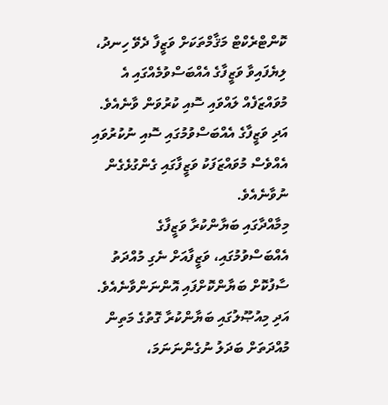ކޮންޓްރެކްޓް މަޤާމްތަކަށް ވަޒީފާ ދެވޭ ހިނދު، ލިޔެފައިވާ ވަޒީފާގެ އެއްބަސްވުމެއްގައި އެ މުވައްޒަފެއް ލައްވައި ސޮއި ކުރުވަން ވާނެއެވެ. އަދި ވަޒީފާގެ އެއްބަސްވުމުގައި ސޮއި ނުކުރުވައި އެއްވެސް މުވައްޒަފަކު ވަޒީފާގައި ގެންގުޅެގެން ނުވާނެއެވެ.
މިމާއްދާގައި ބަޔާންކުރާ ވަޒީފާގެ އެއްބަސްވުމުގައި، ވަޒީފާއަށް ނެގި މުއްދަތު ސާފުކޮށް ބަޔާންކޮށްފައި އޮންނަންވާނެއެވެ. އަދި މިއުޞޫލުގައި ބަޔާންކުރާ ގޮތުގެ މަތިން މުއްދަތަށް ބަދަލު ނުގެންނަނަމަ،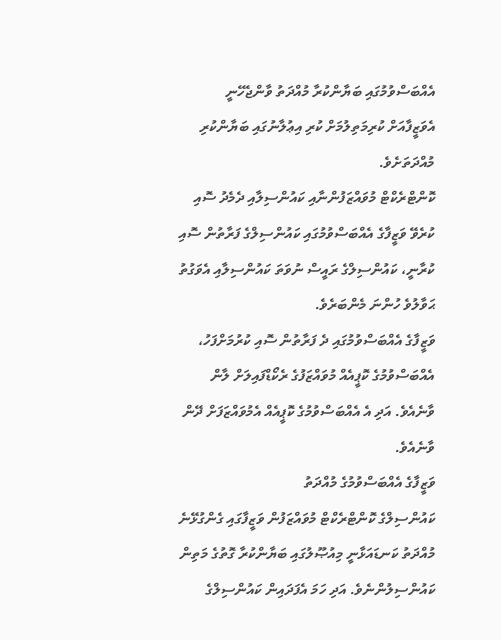އެއްބަސްވުމުގައި ބަޔާންކުރާ މުއްދަތު ވާންޖެހޭނީ އެވަޒީފާއަށް ކުރިމަތިލުމަށް ކުރި އިޢުލާނުގައި ބަޔާންކުރި މުއްދަތަށެވެ.
ކޮންޓްރެކްޓް މުވައްޒަފުންނާއި ކައުންސިލާއި ދެމެދު ސޮއި ކުރެވޭ ވަޒީފާގެ އެއްބަސްވުމުގައި ކައުންސިލްގެ ފަރާތުން ސޮއި ކުރާނީ، ކައުންސިލްގެ ރައީސް ނުވަތަ ކައުންސިލާއި އެވަގުތު ޙަވާލުވެ ހުންނަ މެންބަރެވެ.
ވަޒީފާގެ އެއްބަސްވުމުގައި ދެ ފަރާތުން ސޮއި ކުރުމަށްފަހު، އެއްބަސްވުމުގެ ކޮޕީއެއް މުވައްޒަފުގެ ރެކޯޑްފައިލަށް ލާން ވާނެއެވެ. އަދި އެ އެއްބަސްވުމުގެ ކޮޕީއެއް އެމުވައްޒަފަށް ދޭން ވާނެއެވެ.
ވަޒީފާގެ އެއްބަސްވުމުގެ މުއްދަތު
ކައުންސިލްގެ ކޮންޓްރެކްޓް މުވައްޒަފުން ވަޒީފާގައި ގެންގުޅޭނެ މުއްދަތު ކަނޑައަޅާނީ މިއުޞޫލުގައި ބަޔާންކުރާ ގޮތުގެ މަތިން ކައުންސިލުންނެވެ. އަދި ހަމަ އެފަދައިން ކައުންސިލްގެ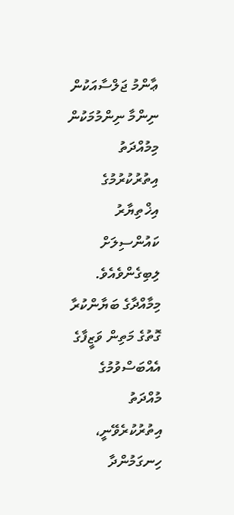ޢާންމު ޖަލްސާއަކުން ނިންމާ ނިންމުމަކުން މިމުއްދަތު އިތުރުކުރުމުގެ އިޚްތިޔާރު ކައުންސިލަށް ލިބިގެންވެއެވެ.
މިމާއްދާގެ ބަޔާންކުރާ ގޮތުގެ މަތިން ވަޒީފާގެ އެއްބަސްވުމުގެ މުއްދަތު އިތުރުކުރެވޭނީ، ހިނގަމުންދާ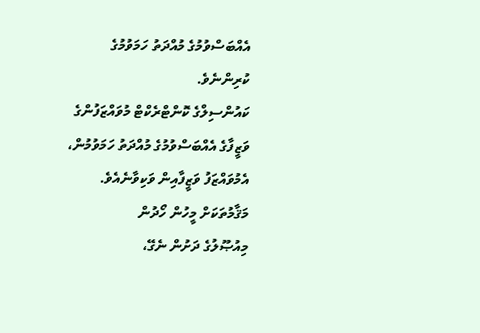އެއްބަސްވުމުގެ މުއްދަތު ހަމަވުމުގެ ކުރިންނެވެ.
ކައުންސިލްގެ ކޮންޓްރެކްޓް މުވައްޒަފުންގެ ވަޒީފާގެ އެއްބަސްވުމުގެ މުއްދަތު ހަމަވުމުން، އެމުވައްޒަފު ވަޒީފާއިން ވަކިވާނެއެވެ.
މަޤާމުތަކަށް މީހުން ހޯދުން
މިއުޞޫލުގެ ދަށުން ނެގޭ،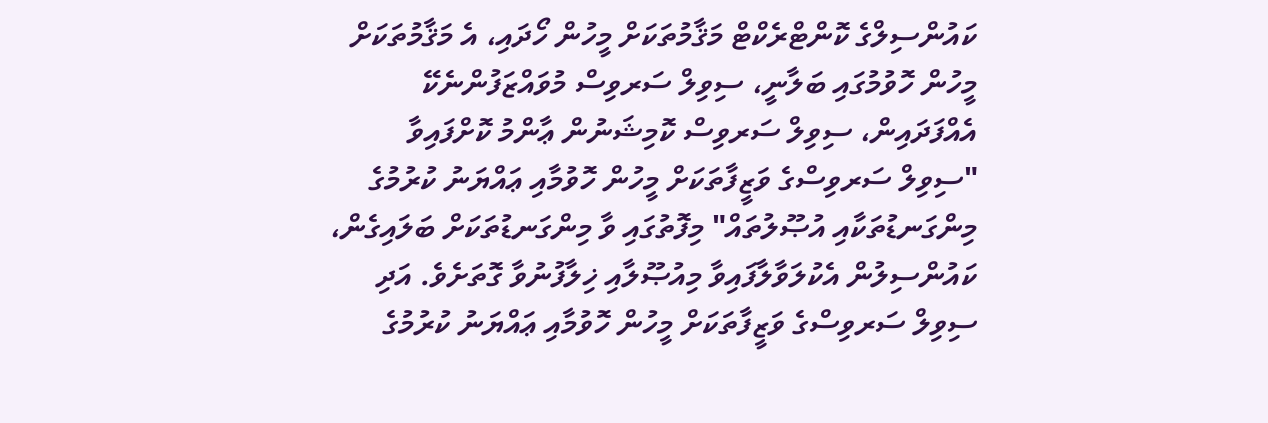ކައުންސިލްގެ ކޮންޓްރެކްޓް މަޤާމުތަކަށް މީހުން ހޯދައި، އެ މަޤާމުތަކަށް މީހުން ހޮވުމުގައި ބަލާނީ، ސިވިލް ސަރވިސް މުވައްޒަފުންނެކޭ އެއްފަދައިން، ސިވިލް ސަރވިސް ކޮމިޝަނުން ޢާންމު ކޮށްފައިވާ "ސިވިލް ސަރވިސްގެ ވަޒީފާތަކަށް މީހުން ހޮވުމާއި ޢައްޔަނު ކުރުމުގެ މިންގަނޑުތަކާއި އުޞޫލުތައް" މިފޮތުގައި ވާ މިންގަނޑުތަކަށް ބަލައިގެން، ކައުންސިލުން އެކުލަވާލާފައިވާ މިއުޞޫލާއި ޚިލާފުނުވާ ގޮތަށެވެ. އަދި ސިވިލް ސަރވިސްގެ ވަޒީފާތަކަށް މީހުން ހޮވުމާއި ޢައްޔަނު ކުރުމުގެ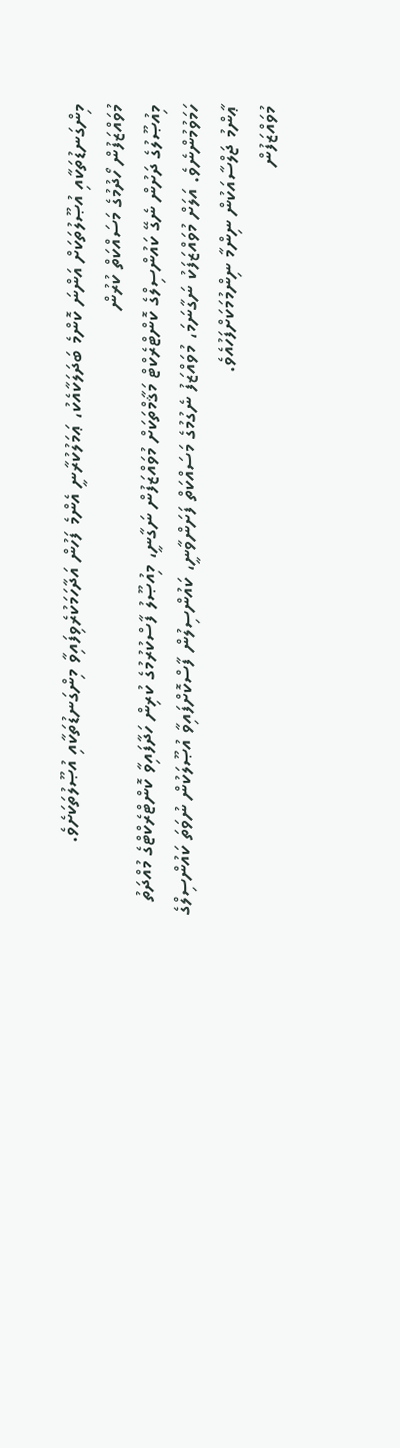މިންގަނޑުތަކާއި އުޞޫލުތަކަށް އަންނަ ކޮންމެ ބަދަލަކާއެކު، ޢަމަލުކުރާނީ އެންމެ ފަހުން އަދާހަމަކުރެވިފައިވާ މިންގަނޑުތަކާއި އުޞޫލުތަކަށެވެ.
މުވައްޒަފުން ހޯދުމުގެ މަސައްކަތް ކުރުން
މިއުޞޫލުގެ ދަށުން ނެގޭ ކައުންސިލްގެ ކޮންޓްރެކްޓް މަޤާމްތަކަށް މުވައްޒަފުން ނަގާނީ، މިއުޞޫލު ފާސްކުރުމުގެ ކުރިން ހަދާފައިވާ ކޮންޓްރެކްޓްގެ މުއްދަތު ހަމަވުމުންނެވެ. އަލަށް މުވައްޒަފަކު ނަގާނަމަ، މުވައްޒަފު ނެގުމުގެ މަސައްކަތް ފަށަންވާނީ، ކައުންސިލުން ފާސްކޮށްފައިވާ އުޞޫލަކުން ނުވަތަ ކައުންސިލްގެ ޢާންމު ޖަލްސާއަކުން ނިންމާ ނިންމުމަކަށްފަހުއެވެ.
މުވައްޒަފުން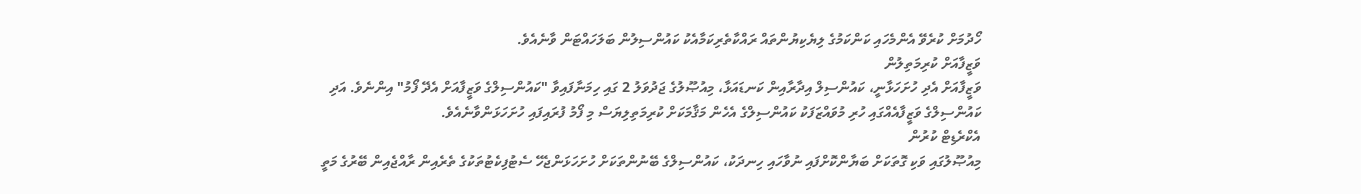ހޯދުމަށް ކުރެވޭ އެންމެހައި ކަންކަމުގެ ލިޔެކިޔުންތައް ރައްކާތެރިކަމާއެކު ކައުންސިލުން ބަލަހައްޓަން ވާނެއެވެ.
ވަޒީފާއަށް ކުރިމަތިލުން
ވަޒީފާއަށް އެދި ހުށަހަޅާނީ، ކައުންސިލް އިދާރާއިން ކަނޑައަޅާ، މިއުޞޫލުގެ ޖަދުވަލު 2 ގައި ހިމަނާފައިވާ "ކައުންސިލްގެ ވަޒީފާއަށް އެދޭ ފޯމު" އިންނެވެ. އަދި ކައުންސިލްގެ ވަޒީފާއެއްގައި ހުރި މުވައްޒަފަކު ކައުންސިލްގެ އެހެން މަޤާމަކަށް ކުރިމަތިލިޔަސް މި ފޯމު ފުރައިފައި ހުށަހަޅަންވާނެއެވެ.
އެކްރެޑިޓް ކުރުން
މިއުޞޫލުގައި ވަކި ގޮތަކަށް ބަޔާންކޮށްފައި ނުވާހައި ހިނދަކު، ކައުންސިލްގެ ބޭނުންތަކަށް ހުށަހަޅަންޖެހޭ ސެޓުފިކެޓުތަކުގެ ތެރެއިން ރާއްޖެއިން ބޭރުގެ މަތީ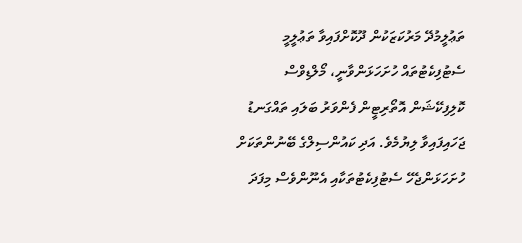ތަޢުލީމުދޭ މަރުކަޒަކުން ދޫކޮށްފައިވާ ތަޢުލީމީ ސެޓުފިކެޓުތައް ހުށަހަޅަންވާނީ، މޯލްޑިވްސް ކޮލިފިކޭޝަން އޮތޯރިޓީން ފެންވަރު ބަލައި ތައްގަނޑު ޖަހައިފައިވާ ލިޔުމެވެ. އަދި ކައުންސިލްގެ ބޭނުންތަކަށް ހުށަހަޅަންޖެހޭ ސެޓުފިކެޓުތަކާއި އެނޫންވެސް މިފަދަ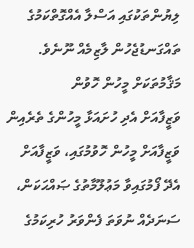ލިޔުންތަކުގައި އަސްލާ އެއްގޮތްކަމުގެ ތައްގަނޑުޖެހުން ލާޒިމެއް ނޫނެވެ.
މަޤާމުތަކަށް މީހުން ހޮވުން
ވަޒީފާއަށް އެދި ހުށައަޅާ މީހުންގެ ތެރެއިން ވަޒީފާއަށް މީހުން ހޮވުމުގައި، ވަޒީފާއަށް އެދޭ ފޯމުގައިވާ މަޢުލޫމާތުގެ ޞައްޙަކަން، ސަނަދެއް ނުވަތަ ފެންވަރު ހުރިކަމުގެ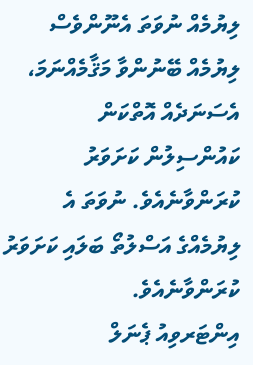ލިޔުމެއް ނުވަތަ އެނޫންވެސް ލިޔުމެއް ބޭނުންވާ މަޤާމެއްނަމަ، އެސަނަދެއް އޮތްކަން ކައުންސިލުން ކަށަވަރު ކުރަންވާނެއެވެ. ނުވަތަ އެ ލިޔުމެއްގެ އަސްލުތޯ ބަލައި ކަށަވަރު ކުރަންވާނެއެވެ.
އިންޓަރވިއު ޕެނަލް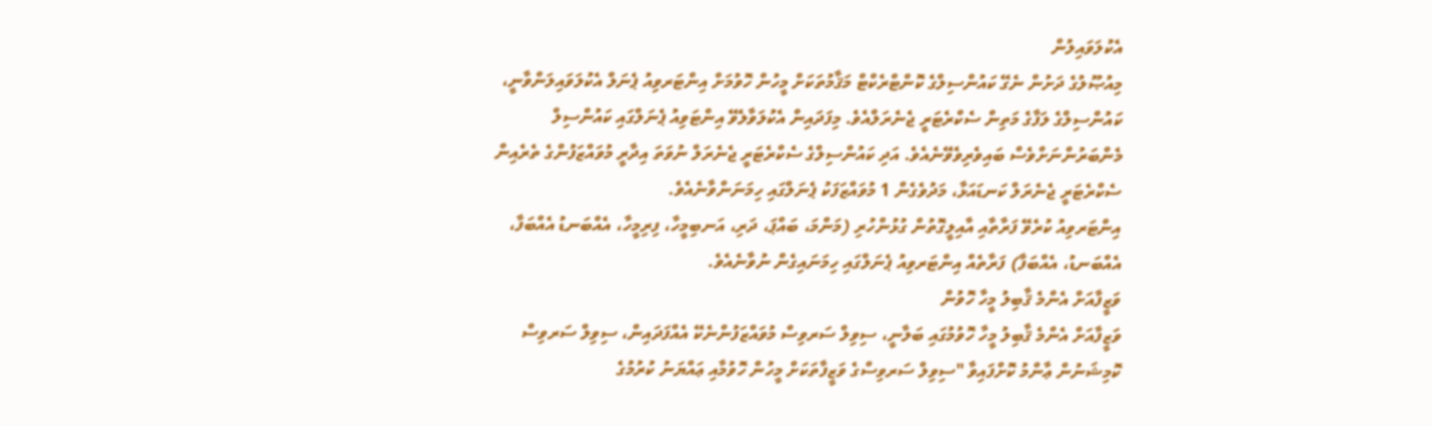އެކުލަވައިލުން
މިއުޞޫލުގެ ދަށުން ނެގޭ ކައުންސިލްގެ ކޮންޓްރެކްޓް މަޤާމުތަކަށް މީހުން ހޮވުމަށް އިންޓަރވިއު ޕެނަލް އެކުލަވައިލަންވާނީ، ކައުންސިލްގެ ލަފާގެ މަތިން ސެކްރެޓަރީ ޖެނެރަލްއެވެ. މިފަދައިން އެކުލަވާލެވޭ އިންޓަވިއު ޕެނަލްގައި ކައުންސިލް މެންބަރުންނަށްވެސް ބައިވެރިވެވޭނެއެވެ. އަދި ކައުންސިލްގެ ސެކްރެޓަރީ ޖެނެރަލް ނުވަތަ އިދާރީ މުވައްޒަފުންގެ ތެރެއިން ސެކްރެޓަރީ ޖެނެރަލް ކަނޑައަޅާ، މަދުވެގެން 1 މުވައްޒަފަކު ޕެނަލްގައި ހިމަނަންވާނެއެވެ.
އިންޓަރވިއު ކުރެވޭ ފަރާތާއި އާއިލީގޮތުން ގުޅުންހުރި (މަންމަ، ބައްޕަ، ދަރި، އަނބިމީހާ، ފިރިމީހާ، އެއްބަނޑު އެއްބަފާ، އެއްބަނޑު، އެއްބަފާ) ފަރާތެއް އިންޓަރވިއު ޕެނަލްގައި ހިމަނައިގެން ނުވާނެއެވެ.
ވަޒީފާއަށް އެންމެ ޤާބިލު މީހާ ހޮވުން
ވަޒީފާއަށް އެންމެ ޤާބިލު މީހާ ހޮވުމުގައި ބަލާނީ، ސިވިލް ސަރވިސް މުވައްޒަފުންނެކޭ އެއްފަދައިން، ސިވިލް ސަރވިސް ކޮމިޝަނުން ޢާންމު ކޮށްފައިވާ "ސިވިލް ސަރވިސްގެ ވަޒީފާތަކަށް މީހުން ހޮވުމާއި ޢައްޔަނު ކުރުމުގެ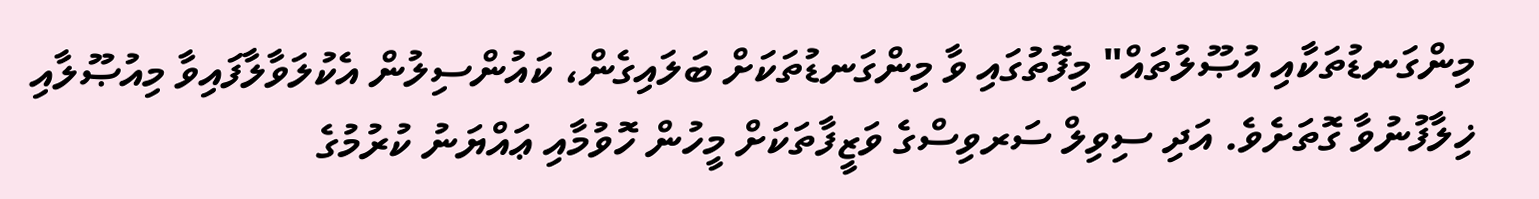މިންގަނޑުތަކާއި އުޞޫލުތައް" މިފޮތުގައި ވާ މިންގަނޑުތަކަށް ބަލައިގެން، ކައުންސިލުން އެކުލަވާލާފައިވާ މިއުޞޫލާއި ޚިލާފުނުވާ ގޮތަށެވެ. އަދި ސިވިލް ސަރވިސްގެ ވަޒީފާތަކަށް މީހުން ހޮވުމާއި ޢައްޔަނު ކުރުމުގެ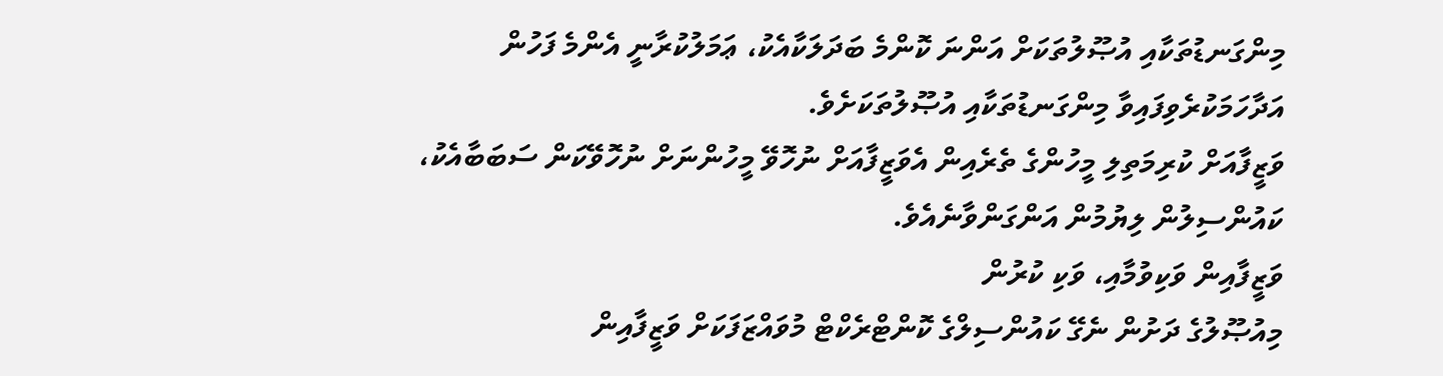މިންގަނޑުތަކާއި އުޞޫލުތަކަށް އަންނަ ކޮންމެ ބަދަލަކާއެކު، ޢަމަލުކުރާނީ އެންމެ ފަހުން އަދާހަމަކުރެވިފައިވާ މިންގަނޑުތަކާއި އުޞޫލުތަކަށެވެ.
ވަޒީފާއަށް ކުރިމަތިލި މީހުންގެ ތެރެއިން އެވަޒީފާއަށް ނުހޮވޭ މީހުންނަށް ނުހޮވޭކަން ސަބަބާއެކު، ކައުންސިލުން ލިޔުމުން އަންގަންވާނެއެވެ.
ވަޒީފާއިން ވަކިވުމާއި، ވަކި ކުރުން
މިއުޞޫލުގެ ދަށުން ނެގޭ ކައުންސިލްގެ ކޮންޓްރެކްޓް މުވައްޒަފަކަށް ވަޒީފާއިން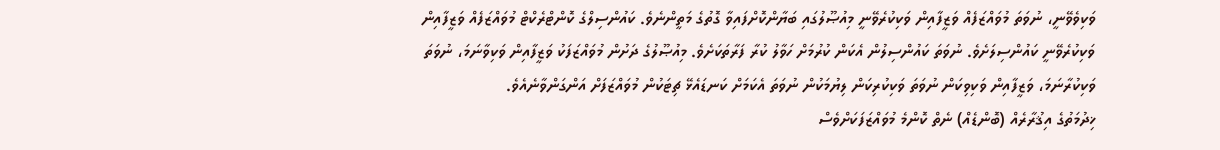ވަކިވެވޭނީ، ނުވަތަ މުވައްޒަފެއް ވަޒީފާއިން ވަކިކުރެވޭނީ މިއުޞޫލުގައި ބަޔާންކޮށްފައިވާ ގޮތުގެ މަތީންނެވެ. ކައުންސިލްގެ ކޮންޓްރެކްޓް މުވައްޒަފެއް ވަޒީފާއިން ވަކިކުރެވޭނީ ކައުންސިލަށެވެ. ނުވަތަ ކައުންސިލުން އެކަން ކުރުމަށް ހަވާލު ކުރާ ފަރާތަކަށެވެ. މިއުޞޫލުގެ ދަށުން މުވައްޒަފަކު ވަޒީފާއިން ވަކިވާނަމަ، ނުވަތަ ވަކިކުރާނަމަ، ވަޒީފާއިން ވަކިވިކަން ނުވަތަ ވަކިކުރިކަން ލިޔުމަކުން ނުވަތަ އެކަމަށް ކަނޑައެޅޭ ޗިޓަކުން މުވައްޒަފަށް އަންގަންވާނެއެވެ.
ޚިދުމަތުގެ އިޤުރާރެއް (ބޮންޑެއް) ނެތް ކޮންމެ މުވައްޒަފަކަށްވެސް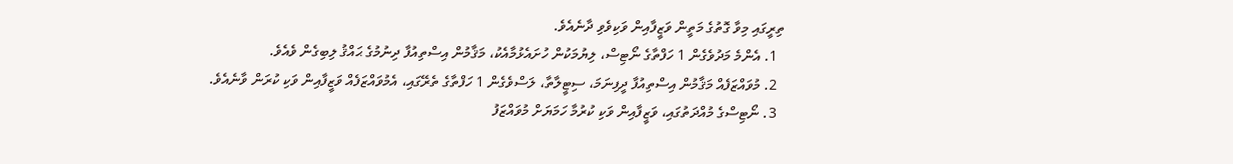ތިރީގައި މިވާ ގޮތުގެ މަތީން ވަޒީފާއިން ވަކިވެވި ދާނެއެވެ.
  1. އެންމެ މަދުވެގެން 1 ހަފްތާގެ ނޯޓިސް، ލިޔުމަކުން ހުށައެޅުމާއެކު، މަޤާމުން އިސްތިއުފާ ދިނުމުގެ ޙައްޤު ލިބިގެން ވެއެވެ.
  2. މުވައްޒަފެއް މަޤާމުން އިސްތިއުފާ ދީފިނަމަ، ސިޓީލާތާ، ލަސްވެގެން 1 ހަފްތާގެ ތެރޭގައި، އެމުވައްޒަފެއް ވަޒީފާއިން ވަކި ކުރަން ވާނެއެވެ.
  3. ނޯޓިސްގެ މުއްދަތުގައި، ވަޒީފާއިން ވަކި ކުރުމާ ހަމަޔަށް މުވައްޒަފު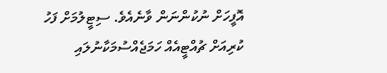އޮފީހަށް ނުކުންނަން ވާނެއެވެ. ސިޓީލުމަށް ފަހު ކުރިއަށް ޗުއްޓީއެއް ހަމަޖެއްސުމަކާނުލައި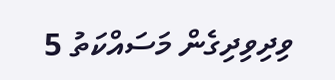ވިދިވިދިގެން މަސައްކަތު 5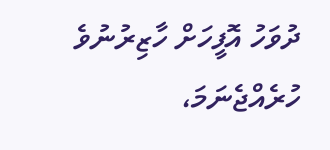ދުވަހު އޮފީހަށް ހާޒިރުނުވެ ހުރެއްޖެނަމަ،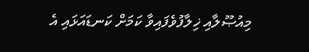މިއުޞޫލާއި ޚިލާފުވެފައިވާ ކަމަށް ކަނޑައަޅައި އެ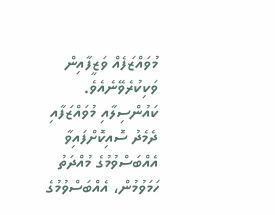މުވައްޒަފެއް ވަޒީފާއިން ވަކިކުރެވޭނެއެވެ.
ކައުންސިލާއި މުވައްޒަފާއި ދެމެދު ސޮއިކޮށްފައިވާ އެއްބަސްވުމުގެ މުއްދަތު ހަމަވުމުން، އެއްބަސްވުމުގެ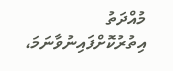މުއްދަތު އިތުރުކޮށްފައިނުވާނަމަ،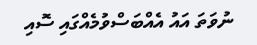ނުވަތަ އައު އެއްބަސްވުމެއްގައި ސޮއި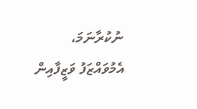ނުކުރާނަމަ، އެމުވައްޒަފު ވަޒީފާއިން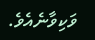ވަކިވާނެއެވެ.